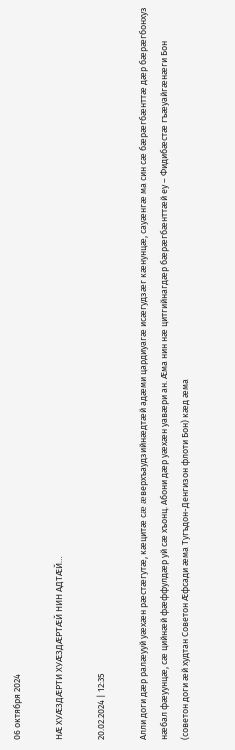06 октября 2024

НÆ ХУÆЗДÆРТИ ХУÆЗДÆРТÆЙ НИН АДТÆЙ…

20.02.2024 | 12:35

Алли доги дæр ралæууй уæхæн рæстæгутæ, кæцитæ сæ æверхъаудзийнæдтæй адæми цардиуагæ исæгудзæг кæнунцæ, сауæнгæ ма син сæ бæрæгбæнттæ дæр бæрæгбонхуз нæбал фæуунцæ, сæ цийнæй фæффулдæр уй сæ хъонц. Абони дæр уæхæн уавæри ан. Æма нин нæ цитгийнагдæр бæрæгбæнттæй еу – Фидибæстæ гъæуайгæнæги Бон (советон доги æй худтан Советон Æфсади æма Тугъдон-Денгизон флоти Бон) кæд æма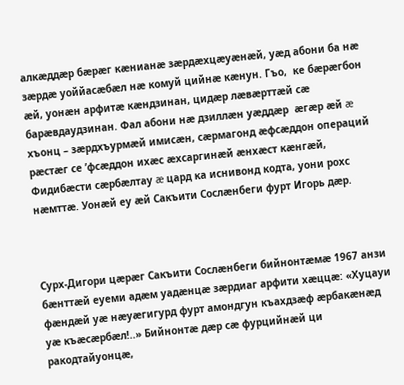алкæддæр бæрæг кæнианæ зæрдæхцæуæнæй, уæд абони ба нæ зæрдæ уоййасæбæл нæ комуй цийнæ кæнун. Гъо,  ке бæрæгбон æй, уонæн арфитæ кæндзинан, цидæр лæвæрттæй сæ барæвдаудзинан. Фал абони нæ дзиллæн уæддæр  æгæр æй æ хъонц – зæрдхъурмæй имисæн, сæрмагонд æфсæддон операций рæстæг се ’фсæддон ихæс æхсаргинæй æнхæст кæнгæй, Фидибæсти сæрбæлтау æ цард ка иснивонд кодта, уони рохс нæмттæ. Уонæй еу æй Сакъити Сослæнбеги фурт Игорь дæр.



Сурх-Дигори цæрæг Сакъити Сослæнбеги бийнонтæмæ 1967 анзи бæнттæй еуеми адæм уадæнцæ зæрдиаг арфити хæццæ: «Хуцауи фæндæй уæ нæуæгигурд фурт амондгун къахдзæф æрбакæнæд уæ къæсæрбæл!..» Бийнонтæ дæр сæ фурцийнæй ци ракодтайуонцæ,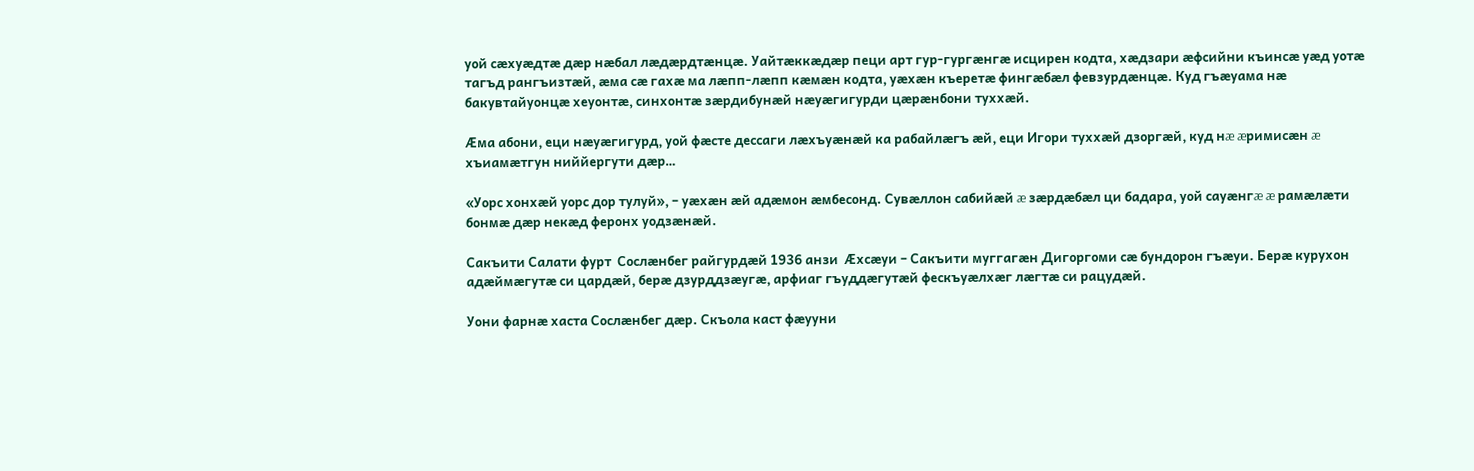уой сæхуæдтæ дæр нæбал лæдæрдтæнцæ. Уайтæккæдæр пеци арт гур-гургæнгæ исцирен кодта, хæдзари æфсийни къинсæ уæд уотæ тагъд рангъизтæй, æма сæ гахæ ма лæпп-лæпп кæмæн кодта, уæхæн къеретæ фингæбæл февзурдæнцæ. Куд гъæуама нæ бакувтайуонцæ хеуонтæ, синхонтæ зæрдибунæй нæуæгигурди цæрæнбони туххæй.

Æма абони, еци нæуæгигурд, уой фæсте дессаги лæхъуæнæй ка рабайлæгъ æй, еци Игори туххæй дзоргæй, куд нæ æримисæн æ хъиамæтгун ниййергути дæр…

«Уорс хонхæй уорс дор тулуй», – уæхæн æй адæмон æмбесонд. Сувæллон сабийæй æ зæрдæбæл ци бадара, уой сауæнгæ æ рамæлæти бонмæ дæр некæд феронх уодзæнæй.

Сакъити Салати фурт  Сослæнбег райгурдæй 1936 анзи  Æхсæуи – Сакъити муггагæн Дигоргоми сæ бундорон гъæуи. Берæ курухон адæймæгутæ си цардæй, берæ дзурддзæугæ, арфиаг гъуддæгутæй фескъуæлхæг лæгтæ си рацудæй.

Уони фарнæ хаста Сослæнбег дæр. Скъола каст фæууни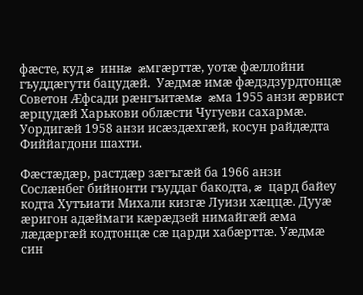фæсте, куд æ иннæ æмгæрттæ, уотæ фæллойни гъуддæгути бацудæй.  Уæдмæ имæ фæдздзурдтонцæ Советон Æфсади рæнгъитæмæ æма 1955 анзи æрвист æрцудæй Харькови облæсти Чугуеви сахармæ. Уордигæй 1958 анзи исæздæхгæй, косун райдæдта Фиййагдони шахти.

Фæстæдæр, растдæр зæгъгæй ба 1966 анзи Сослæнбег бийнонти гъуддаг бакодта, æ цард байеу кодта Хутъиати Михали кизгæ Луизи хæццæ. Дууæ æригон адæймаги кæрæдзей нимайгæй æма лæдæргæй кодтонцæ сæ царди хабæрттæ. Уæдмæ син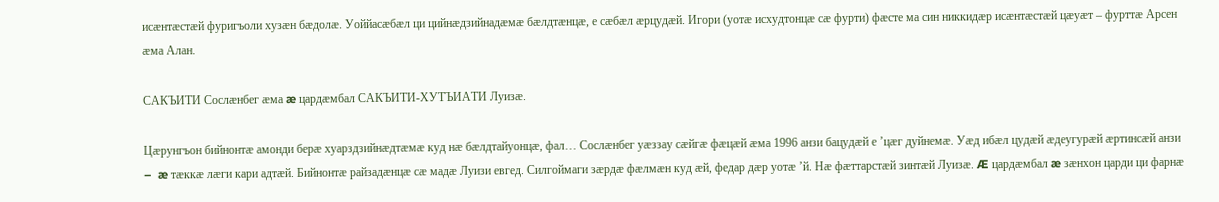исæнтæстæй фуригъоли хузæн бæдолæ. Уоййасæбæл ци цийнæдзийнадæмæ бæлдтæнцæ, е сæбæл æрцудæй. Игори (уотæ исхудтонцæ сæ фурти) фæсте ма син никкидæр исæнтæстæй цæуæт – фурттæ Арсен æма Алан.

САКЪИТИ Сослæнбег æма æ цардæмбал САКЪИТИ-ХУТЪИАТИ Луизæ.

Цæрунгъон бийнонтæ амонди берæ хуарздзийнæдтæмæ куд нæ бæлдтайуонцæ, фал… Сослæнбег уæззау сæйгæ фæцæй æма 1996 анзи бацудæй е ’цæг дуйнемæ. Уæд ибæл цудæй æдеугурæй æртинсæй анзи –  æ тæккæ лæги кари адтæй. Бийнонтæ райзадæнцæ сæ мадæ Луизи евгед. Силгоймаги зæрдæ фæлмæн куд æй, федар дæр уотæ ’й. Нæ фæттарстæй зинтæй Луизæ. Æ цардæмбал æ зæнхон царди ци фарнæ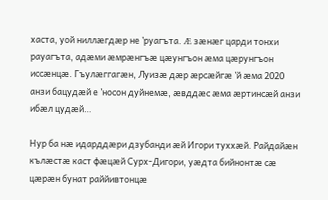хаста, уой ниллæгдæр не ’руагъта. Æ зæнæг царди тонхи рауагъта, адæми æмрæнгъæ цæунгъон æма цæрунгъон иссæнцæ. Гъулæггагæн, Луизæ дæр æрсæйгæ ’й æма 2020 анзи бацудæй е ’носон дуйнемæ, æвддæс æма æртинсæй анзи ибæл цудæй…

Нур ба нæ идарддæри дзубанди æй Игори туххæй. Райдайæн кълæстæ каст фæцæй Сурх-Дигори, уæдта бийнонтæ сæ цæрæн бунат раййивтонцæ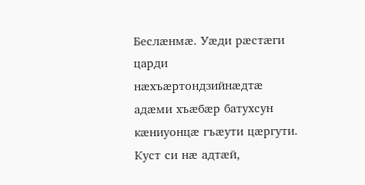Беслæнмæ. Уæди рæстæги царди нæхъæртондзийнæдтæ адæми хъæбæр батухсун кæниуонцæ гъæути цæргути. Куст си нæ адтæй,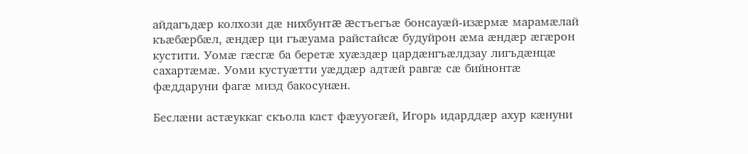айдагъдæр колхози дæ нихбунтæ æстъегъæ бонсауæй-изæрмæ марамæлай къæбæрбæл, æндæр ци гъæуама райстайсæ будуйрон æма æндæр æгæрон кустити. Уомæ гæсгæ ба беретæ хуæздæр цардæнгъæлдзау лигъдæнцæ сахартæмæ. Уоми кустуæтти уæддæр адтæй равгæ сæ бийнонтæ фæддаруни фагæ мизд бакосунæн.

Беслæни астæуккаг скъола каст фæууогæй, Игорь идарддæр ахур кæнуни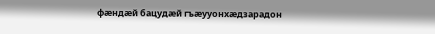фæндæй бацудæй гъæууонхæдзарадон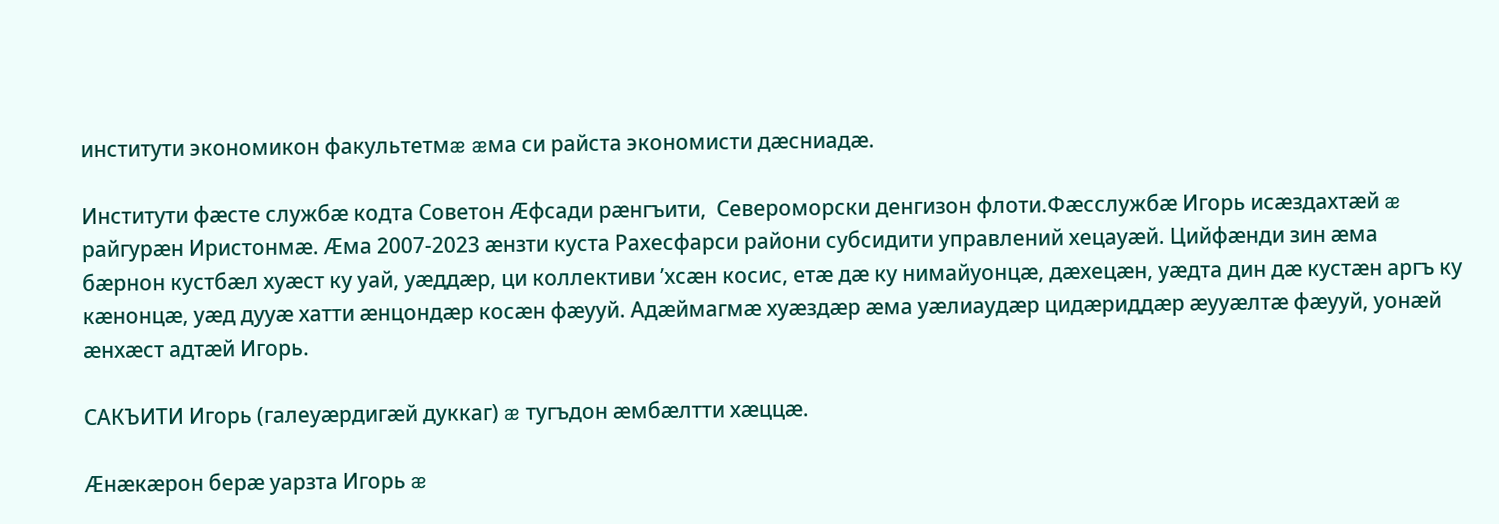институти экономикон факультетмæ æма си райста экономисти дæсниадæ.

Институти фæсте службæ кодта Советон Æфсади рæнгъити,  Североморски денгизон флоти.Фæсслужбæ Игорь исæздахтæй æ райгурæн Иристонмæ. Æма 2007-2023 æнзти куста Рахесфарси райони субсидити управлений хецауæй. Цийфæнди зин æма бæрнон кустбæл хуæст ку уай, уæддæр, ци коллективи ’хсæн косис, етæ дæ ку нимайуонцæ, дæхецæн, уæдта дин дæ кустæн аргъ ку кæнонцæ, уæд дууæ хатти æнцондæр косæн фæууй. Адæймагмæ хуæздæр æма уæлиаудæр цидæриддæр æууæлтæ фæууй, уонæй æнхæст адтæй Игорь.

САКЪИТИ Игорь (галеуæрдигæй дуккаг) æ тугъдон æмбæлтти хæццæ.

Æнæкæрон берæ уарзта Игорь æ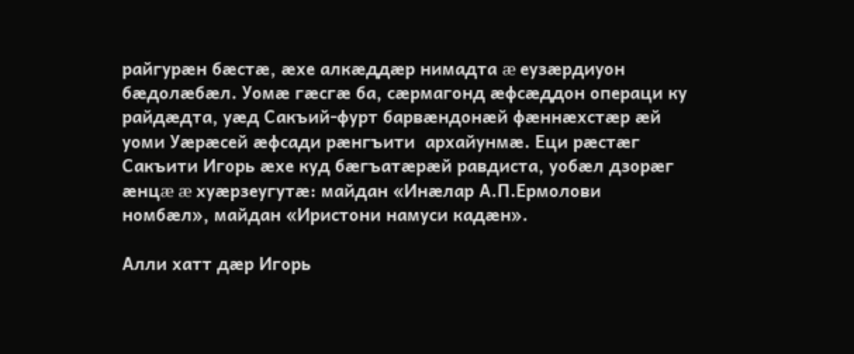райгурæн бæстæ, æхе алкæддæр нимадта æ еузæрдиуон бæдолæбæл. Уомæ гæсгæ ба, сæрмагонд æфсæддон операци ку райдæдта, уæд Сакъий-фурт барвæндонæй фæннæхстæр æй уоми Уæрæсей æфсади рæнгъити  архайунмæ. Еци рæстæг Сакъити Игорь æхе куд бæгъатæрæй равдиста, уобæл дзорæг æнцæ æ хуæрзеугутæ: майдан «Инæлар А.П.Ермолови номбæл», майдан «Иристони намуси кадæн».

Алли хатт дæр Игорь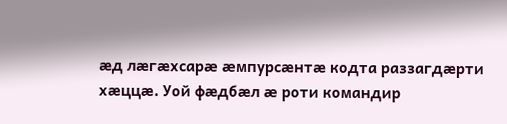æд лæгæхсарæ æмпурсæнтæ кодта раззагдæрти хæццæ. Уой фæдбæл æ роти командир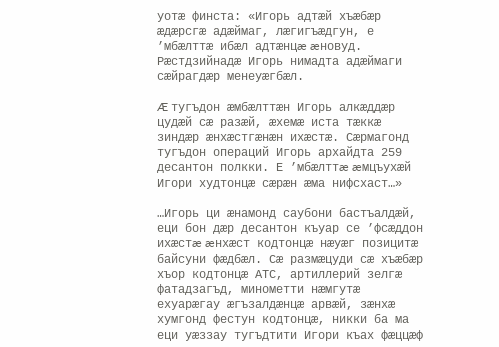уотæ финста: «Игорь адтæй хъæбæр æдæрсгæ адæймаг, лæгигъæдгун, е ’мбæлттæ ибæл адтæнцæ æновуд. Рæстдзийнадæ Игорь нимадта адæймаги сæйрагдæр менеуæгбæл.

Æ тугъдон æмбæлттæн Игорь алкæддæр цудæй сæ разæй, æхемæ иста тæккæ зиндæр æнхæстгæнæн ихæстæ. Сæрмагонд тугъдон операций Игорь архайдта 259 десантон полкки. Е ’мбæлттæ æмцъухæй Игори худтонцæ сæрæн æма нифсхаст…»

…Игорь ци æнамонд саубони бастъалдæй, еци бон дæр десантон къуар се ’фсæддон ихæстæ æнхæст кодтонцæ нæуæг позицитæ байсуни фæдбæл. Сæ размæцуди сæ хъæбæр хъор кодтонцæ АТС, артиллерий зелгæ фатадзагъд, минометти нæмгутæ ехуарæгау æгъзалдæнцæ арвæй, зæнхæ хумгонд фестун кодтонцæ, никки ба ма еци уæззау тугъдтити Игори къах фæццæф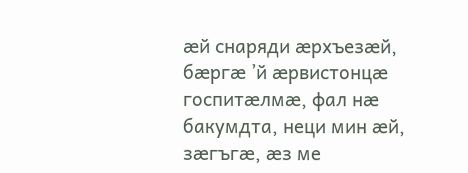æй снаряди æрхъезæй, бæргæ ’й æрвистонцæ госпитæлмæ, фал нæ бакумдта, неци мин æй, зæгъгæ, æз ме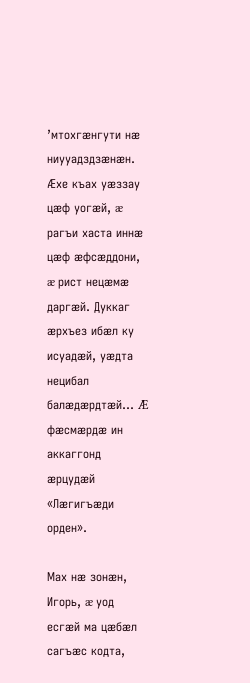’мтохгæнгути нæ ниууадздзæнæн. Æхе къах уæззау цæф уогæй, æ рагъи хаста иннæ цæф æфсæддони, æ рист нецæмæ даргæй. Дуккаг æрхъез ибæл ку исуадæй, уæдта нецибал балæдæрдтæй… Æ фæсмæрдæ ин аккаггонд æрцудæй «Лæгигъæди орден».

Мах нæ зонæн, Игорь, æ уод есгæй ма цæбæл сагъæс кодта,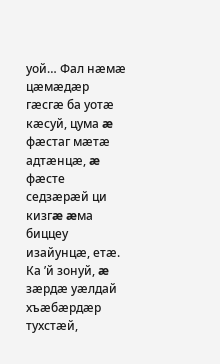уой… Фал нæмæ цæмæдæр гæсгæ ба уотæ кæсуй, цума æ фæстаг мæтæ адтæнцæ, æ фæсте седзæрæй ци кизгæ æма биццеу изайунцæ, етæ. Ка ’й зонуй, æ зæрдæ уæлдай хъæбæрдæр тухстæй,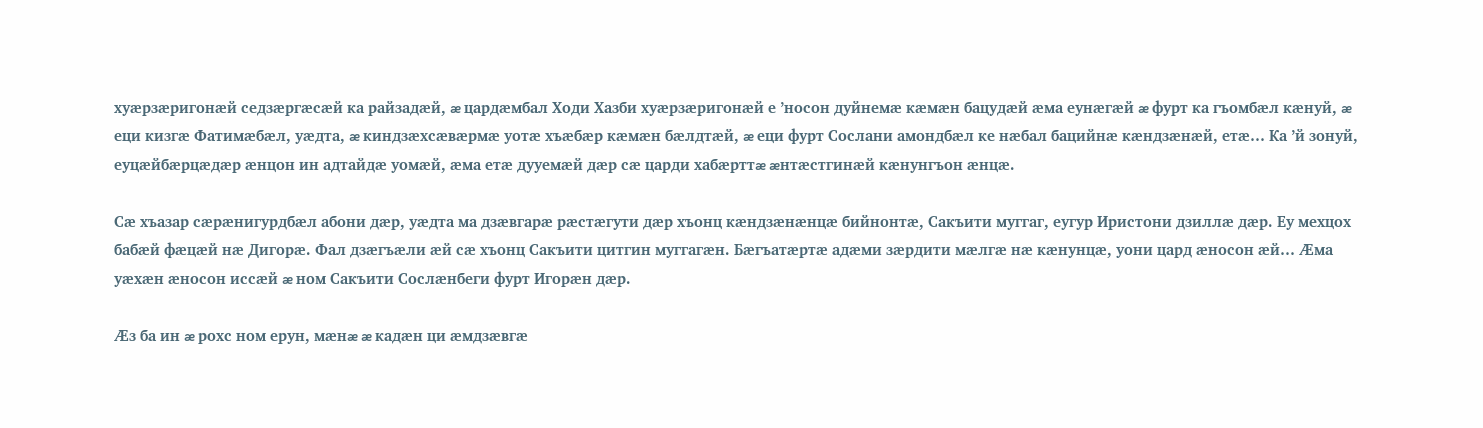хуæрзæригонæй седзæргæсæй ка райзадæй, æ цардæмбал Ходи Хазби хуæрзæригонæй е ’носон дуйнемæ кæмæн бацудæй æма еунæгæй æ фурт ка гъомбæл кæнуй, æ еци кизгæ Фатимæбæл, уæдта, æ киндзæхсæвæрмæ уотæ хъæбæр кæмæн бæлдтæй, æ еци фурт Сослани амондбæл ке нæбал бацийнæ кæндзæнæй, етæ… Ка ’й зонуй, еуцæйбæрцæдæр æнцон ин адтайдæ уомæй, æма етæ дууемæй дæр сæ царди хабæрттæ æнтæстгинæй кæнунгъон æнцæ.

Сæ хъазар сæрæнигурдбæл абони дæр, уæдта ма дзæвгарæ рæстæгути дæр хъонц кæндзæнæнцæ бийнонтæ, Сакъити муггаг, еугур Иристони дзиллæ дæр. Еу мехцох бабæй фæцæй нæ Дигорæ. Фал дзæгъæли æй сæ хъонц Сакъити цитгин муггагæн. Бæгъатæртæ адæми зæрдити мæлгæ нæ кæнунцæ, уони цард æносон æй… Æма уæхæн æносон иссæй æ ном Сакъити Сослæнбеги фурт Игорæн дæр.

Æз ба ин æ рохс ном ерун, мæнæ æ кадæн ци æмдзæвгæ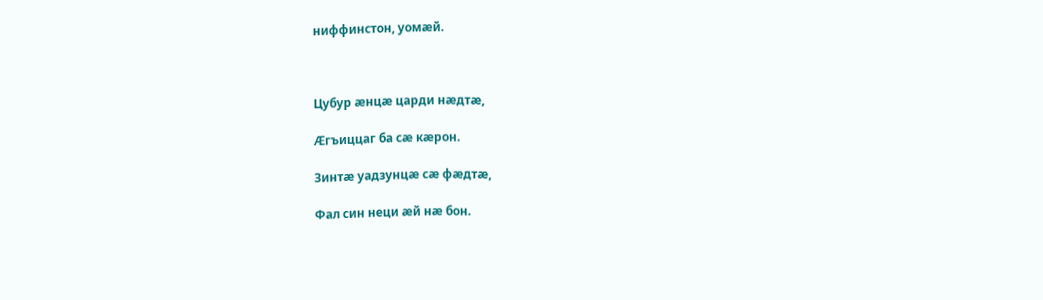ниффинстон, уомæй.



Цубур æнцæ царди нæдтæ,

Æгъиццаг ба сæ кæрон.

Зинтæ уадзунцæ сæ фæдтæ,

Фал син неци æй нæ бон.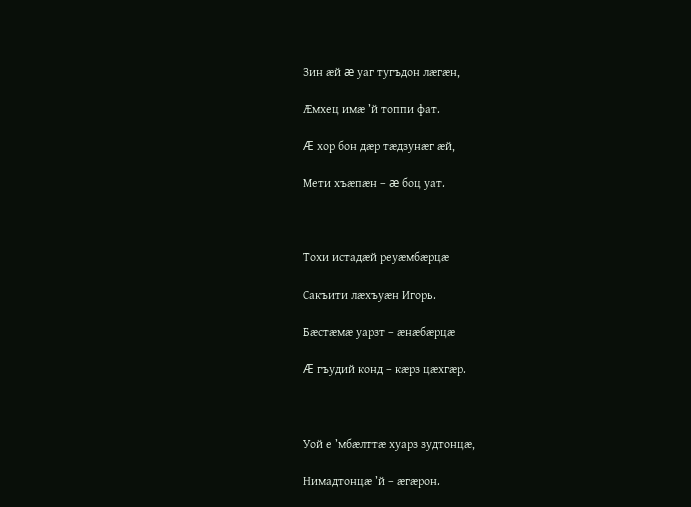Зин æй æ уаг тугъдон лæгæн,

Æмхец имæ ’й топпи фат.

Æ хор бон дæр тæдзунæг æй,

Мети хъæпæн – æ боц уат.



Тохи истадæй реуæмбæрцæ

Сакъити лæхъуæн Игорь.

Бæстæмæ уарзт – æнæбæрцæ

Æ гъудий конд – кæрз цæхгæр.



Уой е ’мбæлттæ хуарз зудтонцæ,

Нимадтонцæ ’й – æгæрон.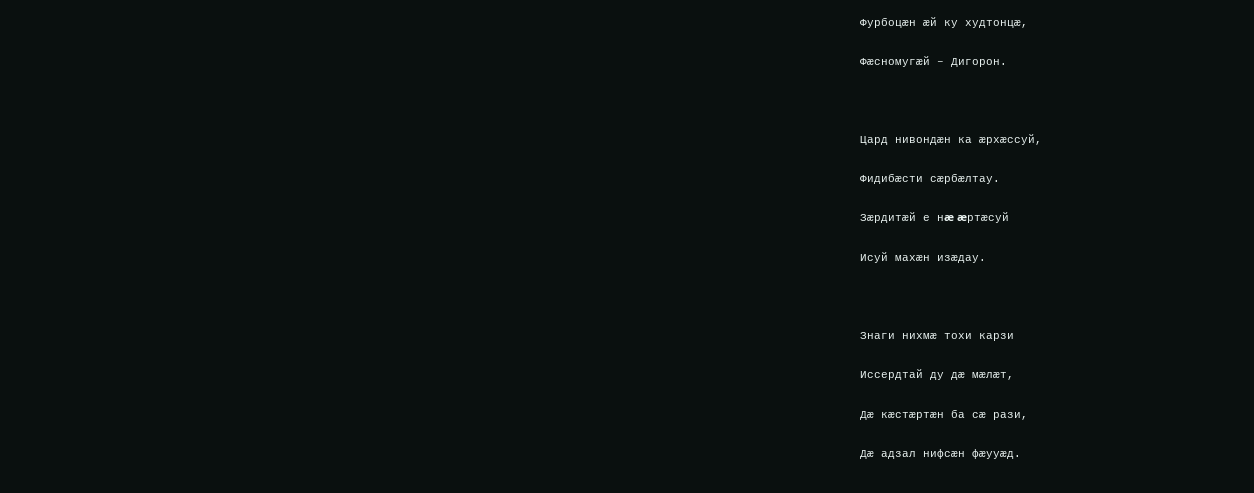Фурбоцæн æй ку худтонцæ,

Фæсномугæй – Дигорон.



Цард нивондæн ка æрхæссуй,

Фидибæсти сæрбæлтау.

Зæрдитæй е нæ æртæсуй

Исуй махæн изæдау.



Знаги нихмæ тохи карзи

Иссердтай ду дæ мæлæт,

Дæ кæстæртæн ба сæ рази,

Дæ адзал нифсæн фæууæд.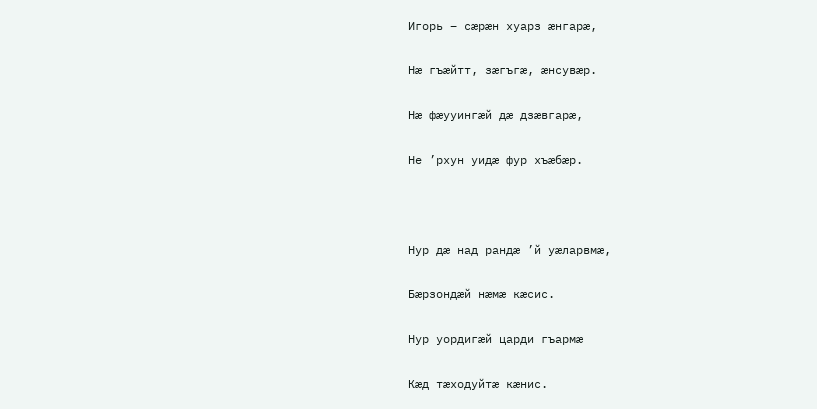Игорь – сæрæн хуарз æнгарæ,

Нæ гъæйтт, зæгъгæ, æнсувæр.

Нæ фæууингæй дæ дзæвгарæ,

Не ’рхун уидæ фур хъæбæр.



Нур дæ над рандæ ’й уæларвмæ,

Бæрзондæй нæмæ кæсис.

Нур уордигæй царди гъармæ

Кæд тæходуйтæ кæнис.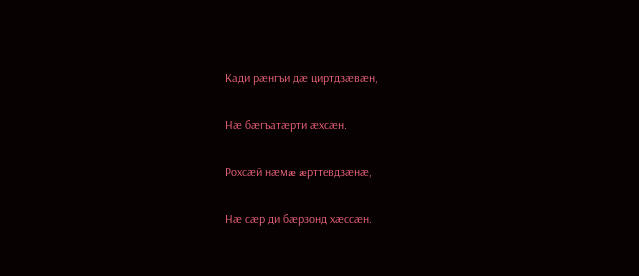Кади рæнгъи дæ циртдзæвæн,

Нæ бæгъатæрти æхсæн.

Рохсæй нæмæ æрттевдзæнæ,

Нæ сæр ди бæрзонд хæссæн.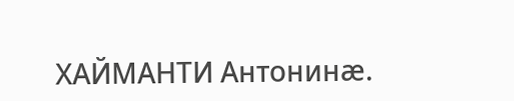ХАЙМАНТИ Антонинæ.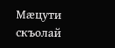Мæцути скъолай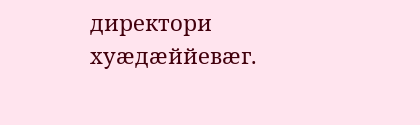директори хуæдæййевæг.